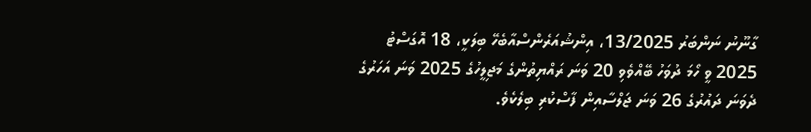ގާނޫނު ނަންބަރު 13/2025، އިންޝުއަރެންސްއާބެހޭ ބިލަކީ، 18 އޮގަސްޓު 2025 ވީ ހޯމަ ދުވަހު ބޭއްވެވި 20 ވަނަ ރައްޔިތުންގެ މަޖިލީހުގެ 2025 ވަނަ އަހަރުގެ ދެވަނަ ދައުރުގެ 26 ވަނަ ޖަލްސާއިން ފާސްކުރި ބިލެކެވެ.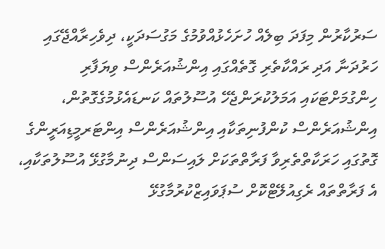ސަރުކާރުން މިފަދަ ބިލެއް ހުށަހެޅުއްވުމުގެ މަގުސަދަކީ، ދިވެހިރާއްޖޭގައި ހަރުދަނާ އަދި ރައްކާތެރި ގޮތެއްގައި އިންޝުއަރެންސް ވިޔަފާރި ހިންގުމަށްޓަކައި އަމަލުކުރަންޖެހޭ އުސޫލުތައް ކަނޑައެޅުމުގެގޮތުން، އިންޝުއަރެންސް ކުންފުނިތަކާއި އިންޝުއަރެންސް އިންޓަރމީޑިއަރީންގެ ގޮތުގައި ހަރަކާތްތެރިވާ ފަރާތްތަކަށް ލައިސަންސް ދިނުމާގުޅޭ އުސޫލުތަކާއި، އެ ފަރާތްތައް ރެގިއުލޭޓްކޮށް ސުޕަވައިޒްކުރުމާގުޅޭ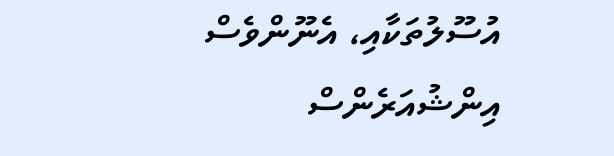އުސޫލުތަކާއި، އެނޫންވެސް އިންޝުއަރެންސް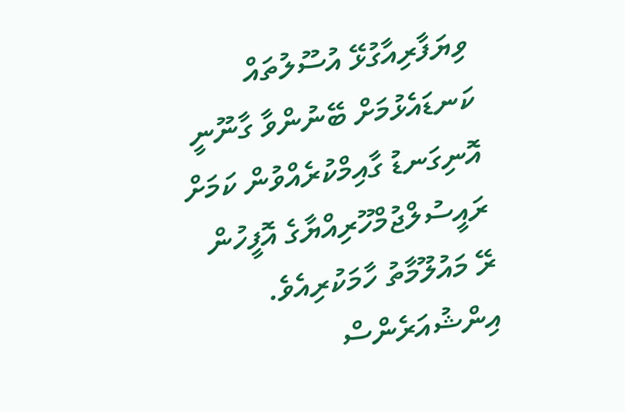ވިޔަފާރިއާގުޅޭ އުސޫލުތައް ކަނޑައެޅުމަށް ބޭނުންވާ ގާނޫނީ އޮނިގަނޑު ގާއިމްކުރެއްވުން ކަމަށް ރައީސުލްޖުމްހޫރިއްޔާގެ އޮފީހުން ރޭ މައުލޫމާތު ހާމަކުރިއެވެ.
އިންޝުއަރެންސް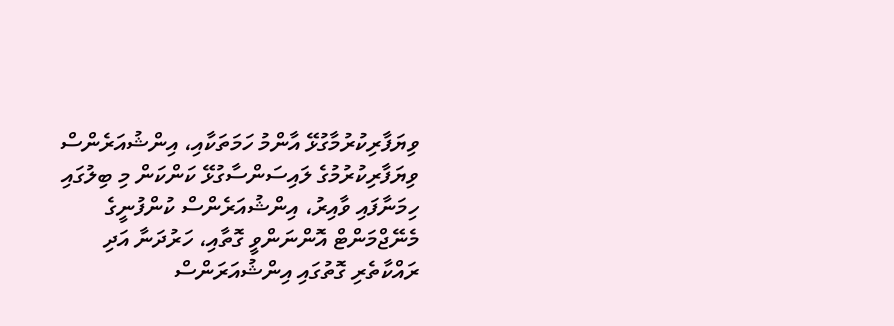ވިޔަފާރިކުރުމާގުޅޭ އާންމު ހަމަތަކާއި، އިންޝުއަރެންސް ވިޔަފާރިކުރުމުގެ ލައިސަންސާގުޅޭ ކަންކަން މި ބިލުގައި ހިމަނާފައި ވާއިރު، އިންޝުއަރެންސް ކުންފުނީގެ މެނޭޖްމަންޓް އޮންނަންވީ ގޮތާއި، ހަރުދަނާ އަދި ރައްކާތެރި ގޮތުގައި އިންޝުއަރަންސް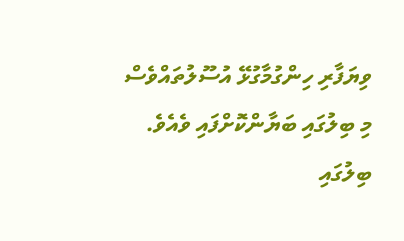ވިޔަފާރި ހިންގުމާގުޅޭ އުސޫލުތައްވެސް މި ބިލުގައި ބަޔާންކޮށްފައި ވެއެވެ.
ބިލުގައި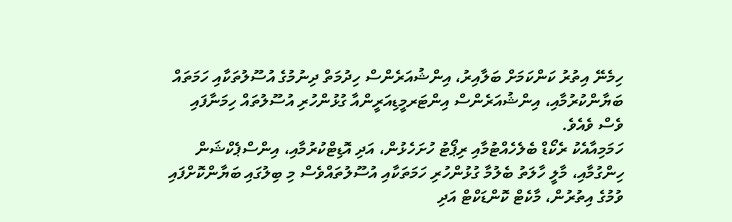ހިމެނޭ އިތުރު ކަންކަމަށް ބަލާއިރު، އިންޝުއަރެންސް ހިދުމަތް ދިނުމުގެ އުސޫލުތަކާއި ހަމަތައް ބަޔާންކުރުމާއި، އިންޝުއަރެންސް އިންޓަރމީޑިއަރީންއާ ގުޅުންހުރި އުސޫލުތައް ހިމަނާފައި ވެސް ވެއެވެ.
ހަމަމިއާއެކު ރެކޯޑް ބެލެހެއްޓުމާއި ރިޕޯޓު ހުށަހެޅުން، އަދި އޮޑިޓްކުރުމާއި، އިންސްޕެކްޝަން ހިންގުމާއި، މާލީ ހާލަތު ބެލުމާ ގުޅުންހުރި ހަމަތަކާއި އުސޫލުތައްވެސް މި ބިލުގައި ބަޔާންކޮށްފައި ވުމުގެ އިތުރުން، މާކެޓް ކޮންޑަކްޓް އަދި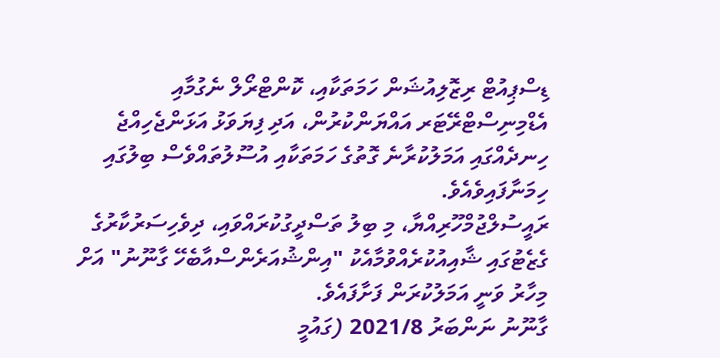ޑިސްޕިއުޓް ރިޒޮލިއުޝަން ހަމަތަކާއި، ކޮންޓްރޯލް ނެގުމާއި އެޑްމިނިސްޓްރޭޓަރ އައްޔަންކުރުން، އަދި ފިޔަވަޅު އަޅަންޖެހިއްޖެ ހިނދެއްގައި އަމަލުކުރާނެ ގޮތުގެ ހަމަތަކާއި އުސޫލުތައްވެސް ބިލުގައި ހިމަނާފައިވެއެވެ.
ރައީސުލްޖުމްހޫރިއްޔާ، މި ބިލު ތަސްދީގުކުރައްވައި، ދިވެހިސަރުކާރުގެ ގެޒެޓުގައި ޝާއިއުކުރެއްވުމާއެކު "އިންޝުއަރެންސްއާބެހޭ ގާނޫނު" އަށް މިހާރު ވަނީ އަމަލުކުރަން ފަށާފައެވެ.
ގާނޫނު ނަންބަރު 2021/8 (ގައުމީ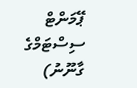ޕޭމަންޓް ސިސްޓަމްގެ ގާނޫނު)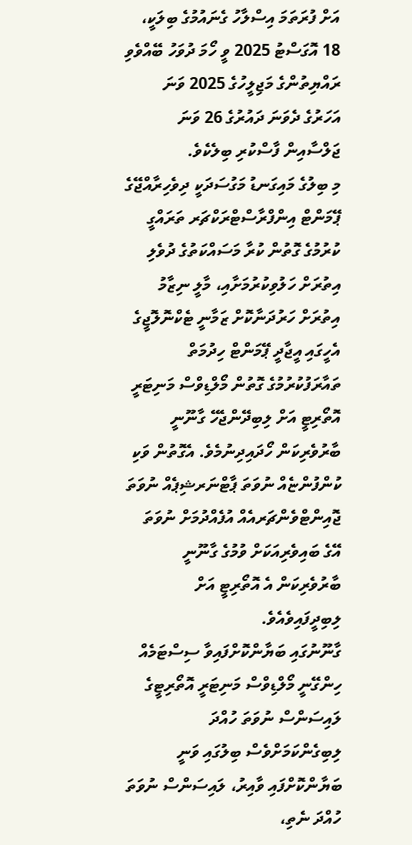އަށް ފުރަތަމަ އިސްލާހު ގެނައުމުގެ ބިލަކީ، 18 އޮގަސްޓު 2025 ވީ ހޯމަ ދުވަހު ބޭއްވެވި ރައްޔިތުންގެ މަޖިލީހުގެ 2025 ވަނަ އަހަރުގެ ދެވަނަ ދައުރުގެ 26 ވަނަ ޖަލްސާއިން ފާސްކުރި ބިލެކެވެ.
މި ބިލުގެ މައިގަނޑު މަގުސަދަކީ ދިވެހިރާއްޖޭގެ ޕޭމަންޓް އިންފްރާސްޓްރަކްޗަރ ތަރައްގީ ކުރުމުގެ ގޮތުން ކުރާ މަސައްކަތުގެ ދުވެލި އިތުރަށް ހަލުވިކުރުމަށާއި، މާލީ ނިޒާމު އިތުރަށް ހަރުދަނާކޮށް ޒަމާނީ ޓެކްނޮލޮޖީގެ އެހީގައި އީޖާދީ ޕޭމަންޓް ހިދުމަތް ތައާރަފުކުރުމުގެ ގޮތުން މޯލްޑިވްސް މަނިޓަރީ އޮތޯރިޓީ އަށް ލިބިދޭންޖެހޭ ގާނޫނީ ބާރުވެރިކަން ހޯދައިދިނުމެވެ. އެގޮތުން ވަކި ކުންފުންޏެއް ނުވަތަ ޕާޓްނަރޝިޕެއް ނުވަތަ ޖޮއިންޓްވެންޗަރއެއް އުފެއްދުމަށް ނުވަތަ އޭގެ ބައިވެރިއަކަށް ވުމުގެ ގާނޫނީ ބާރުވެރިކަން އެ އޮތޯރިޓީ އަށް ލިބިދީފައިވެއެވެ.
ގާނޫނުގައި ބަޔާންކޮށްފައިވާ ސިސްޓަމެއް ހިންގޭނީ މޯލްޑިވްސް މަނިޓަރީ އޮތޯރިޓީގެ ލައިސަންސް ނުވަތަ ހުއްދަ ލިބިގެންކަމަށްވެސް ބިލުގައި ވަނީ ބަޔާންކޮށްފައި ވާއިރު، ލައިސަންސް ނުވަތަ ހުއްދަ ނެތި،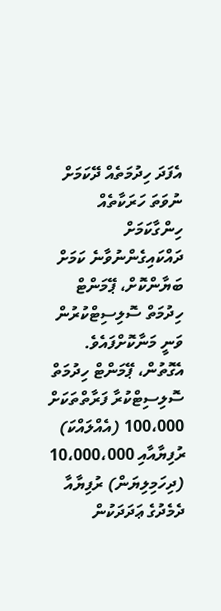އެފަދަ ހިދުމަތެއް ދޭކަމަށް ނުވަތަ ހަރަކާތެއް ހިންގާކަމަށް ދައްކައިގެންނުވާނެ ކަމަށް ބަޔާންކޮށް، ޕޭމަންޓް ހިދުމަތް ސޮލިސިޓްކުރުން ވަނީ މަނާކޮށްފައެވެ.
އެގޮތުން، ޕޭމަންޓް ހިދުމަތް ސޮލިސިޓްކުރާ ފަރާތްތަކަށް 100،000 (އެއްލައްކަ) ރުފިޔާއާއި 10،000،000 (ދިހަމިލިޔަން) ރުފިޔާއާ ދެމެދުގެ ޢަދަދަކުން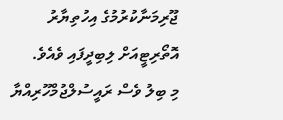ޖޫރިމަނާކުރުމުގެ އިހުތިޔާރު އޮތޯރިޓީއަށް ލިބިދީފައި ވެއެވެ.
މި ބިލު ވެސް ރައީސުލްޖުމްހޫރިއްޔާ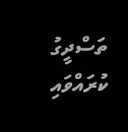ތަސްދީގު ކުރައްވައި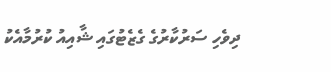ދިވެހި ސަރުކާރުގެ ގެޒެޓުގައި ޝާއިއު ކުރުމާއެކު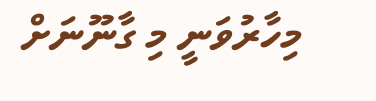މިހާރުވަނީ މި ގާނޫނަށް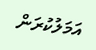އަމަލުކުރަން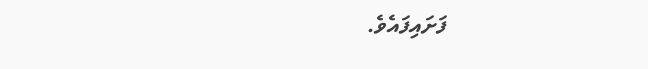ފަށައިފައެވެ.